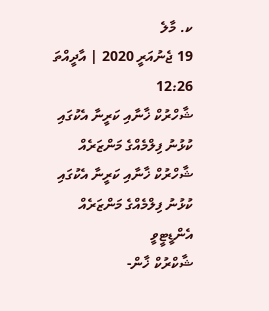ކ. މާލެ
19 ޖެނުއަރީ 2020 | އާދީއްތަ 12:26
ޝާހްރުކް ޚާނާއި ކަރީނާ އެކުގައި ކުޅުނު ފިލްމެއްގެ މަންޒަރެއް
ޝާހްރުކް ޚާނާއި ކަރީނާ އެކުގައި ކުޅުނު ފިލްމެއްގެ މަންޒަރެއް
އެންޑީޓީވީ
ޝާކްރުކް ޚާން-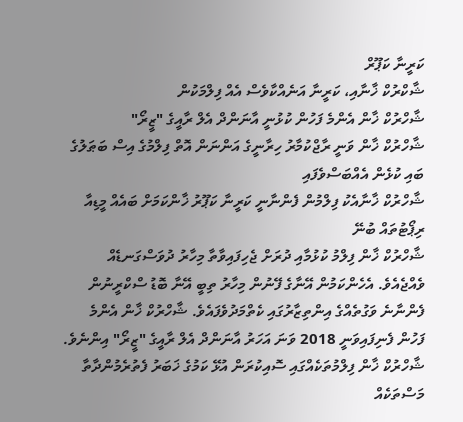ކަރީނާ ކަޕޫރް
ޝާކްރުކް ޚާނާއި، ކަރީނާ އަނެއްކާވެސް އެއް ފިލްމަކުން
ޝާހްރުކް ޚާން އެންމެ ފަހުން ކުޅުނީ އާނަންދް އެލް ރާއީގެ "ޒީރޯ"
ޝާހްރުކް ޚާން ވަނީ ރާޖްކުމާރު ހިރާނީގެ އަންނަން އޮތް ފިލްމުގެ އިސް ބަޠަލުގެ ބައި ކުޅެން އެއްބަސްވެފައި
ޝާހްރުކް ޚާނާއެކު ފިލްމުން ފެންނާނީ ކަރީނާ ކަޕޫރު ޚާންކަމަށް ބައެއް މީޑިއާ ރިޕޯޓުތައް ބުނޭ
ޝާހްރުކް ޚާން ފިލްމު ކުޅުމާއި ދުރަށް ޖެހިފައިވާތާ މިހާރު ދުވަސްގަނޑެއް ވެއްޖެއެވެ. އެހެންކަމުން އޭނާގެ ފޭނުން މިހާރު ތިބީ އޭނާ ބޮޑު ސްކްރީނުން ފެންނާނެ ވަގުތެއްގެ އިންތިޒާރުގައި ކެތްމަދުވެފައެވެ. ޝާހްރުކް ޚާން އެންމެ ފަހުން ފެނިފައިވަނީ 2018 ވަނަ އަހަރު އާނަންދް އެލް ރާއީގެ "ޒީރޯ" އިންނެވެ.
ޝާހްރުކް ޚާން ފިލްމުތަކެއްގައި ސޮއިކުރަން އުޅޭ ކަމުގެ ޚަބަރު ފެތުރެމުންދާތާ މަސްތަކެއް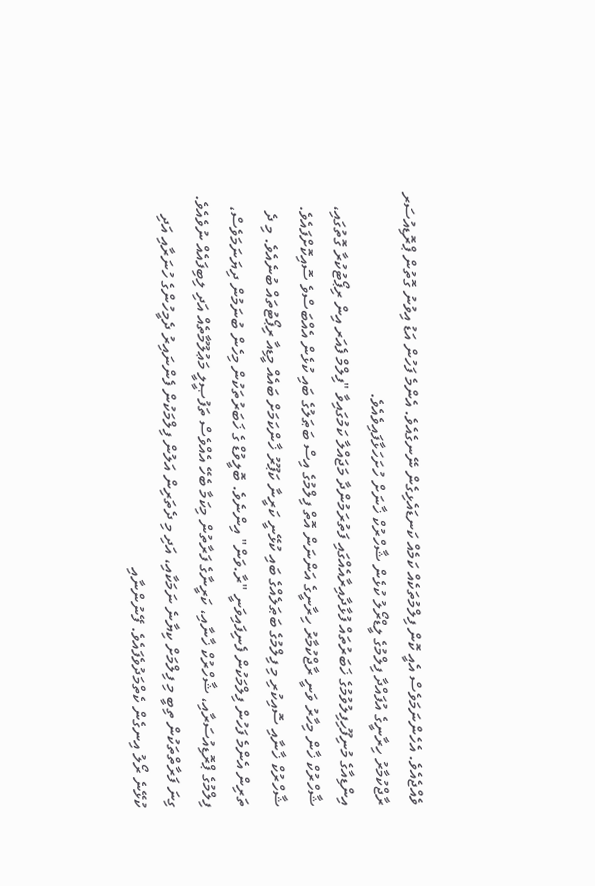ވެއްޖެއެވެ. އެހެންނަމަވެސް އެއީ ކޮން ފިލްމުތަކެއް ކަމެއް ކަނޑައެޅިގެން ނޭނގެއެވެ. އެންމެ ފަހުން އަޑު އިވުނު ގޮތުން ޕްރޮޑިއުސަރ ރާޖްކުމާރު ހިރާނީގެ އުފައްދާ ފިލްމުގެ ލީޑްރޯލު ކުޅެން ޝާހްރުކް ޚާނަށް ހުށަހަޅާފައިވެއެވެ.
އިންޑިއާގެ މުނިފޫހިފިލުވުމުގެ ޚަބަރުތައް ފުޅާދާއިރާއެއްގައި ފަތުރަމުންދާ މަޖައްލާ ކަމުގައިވާ "ފިލްމް ފެއަރ އިން ރިޕޯޓުކުރާ ގޮތުގައި، ޝާހްރުކް ޚާން މިހާރު ވަނީ ރާޖްކުމާރު ހިރާނީގެ އަންނަން އޮތް ފިލްމުގެ އިސް ބަޠަލުގެ ބައި ކުޅެން އެއްބަސްވެ ސޮއިކޮށްފައެވެ.
ޝާހްރުކް ޚާނާއި ސޮއިކުރި މި ފިލްމުގެ ބަޠަލެއްގެ ބައި ކުޅޭނީ ކަރީނާ ކަޕޫރު ޚާންކަމަށް ބައެއް މީޑިއާ ރިޕޯޓުތައް ބުނެއެވެ. މި ދެ ތަރިން އެންމެ ފަހުން ފިލްމަކުން ފެނިފައިވަނީ "ރާ.ވަން" އިންނެވެ. ބޮލީވުޑް ގެ ޚަބަރުތަކުން މިހެން ބުނަމުން ދިޔަނަމަވެސް، ފިލްމުގެ ޕްރޮޑިއުސަރާއި، ޝާހްރުކް ޚާނާއި، ކަރީނާގެ ފަރާތުން މިކަމާ ބެހޭ އެއްވެސް ތަފުޞީލީ މަޢުލޫމާތެއް އަދި ލިބިފައެއް ނުވެއެވެ. ގިނަ ފަރާތްތަކުން ތިބީ މި ފިލްމަށް ކިޔާނެ ނަމަކާއި، އަދި މި ދެތަރިން އަލުން ފިލްމަކުން ފެންނައިރު ދެމީހުންގެ ހުނަރާއި އަދި ކުޅޭނެ ރޯލު އިނގެން ކެތްމަދުވެފައެވެ. ފޭނުންނާއި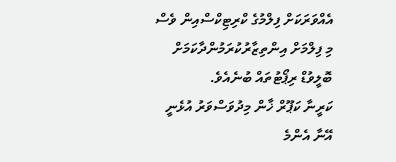އެއްވަރަކަށް ފިލްމުގެ ކްރިޓިކްސްއިން ވެސް މި ފިލްމަށް އިންތިޒާރުކުރަމުންދާކަމަށް ބޮލީވުޑް ރިޕޯޓުތައް ބުނެއެވެ.
ކަރީނާ ކަޕޫރް ޚާން މިދުވަސްވަރު އުޅެނީ އޭނާ އެންމެ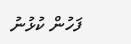ފަހުން ކުޅުނު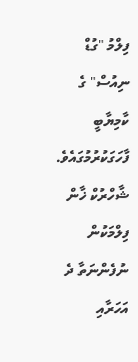ފިލްމު "ގުޑް ނިއުސް" ގެ ކާމިޔާބީ ފާހަގަކުރުމުގައެވެ. ޝާހްރުކް ޚާން ފިލްމަކުން ނުފެންނަތާ ދެ އަހަރާއި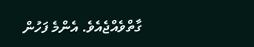ގާތްވެއްޖެއެވެ. އެންމެ ފަހުން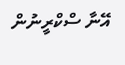އޭނާ ސްކްރީނުން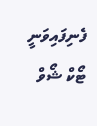ފެނިފައިވަނީ ޓޯކް ޝޯވް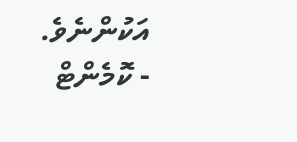އަކުންނެވެ.
- ކޮމެންޓް